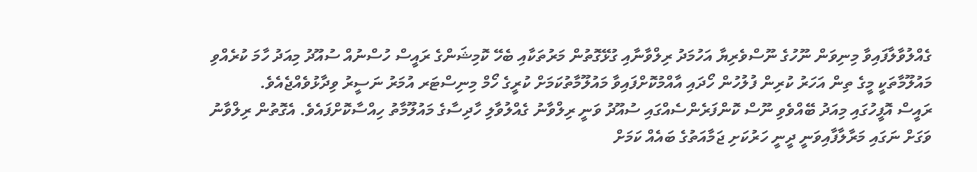ގެއްލުވާލާފައިވާ މިނިވަން ނޫހުގެ ނޫސްވެރިޔާ އަހުމަދު ރިލްވާނާއި ގުޅޭގޮތުން މަރުތަކާއި ބެހޭ ކޮމިޝަންގެ ރައީސް ހުސްނުއް ސުއޫދު މިއަދު ހާމަ ކުރެއްވި މައުލޫމާތަކީ މީގެ ތިން އަހަރު ކުރިން ފުލުހުން ހޯދައި އާއްމުކޮށްފައިވާ މައުލޫމާތުކަމަށް ކުރީގެ ހޯމް މިނިސްޓަރ އުމަރު ނަސީރު ވިދާޅުވެއްޖެއެވެ.
ރައީސް އޮފީހުގައި މިއަދު ބޭއްވެވި ނޫސް ކޮންފަރެންސެއްގައި ސުއޫދު ވަނީ ރިލްވާނު ގެއްލުވާލި ހާދިސާގެ މައުލޫމާތު ހިއްސާކޮށްފައެވެ. އެގޮތުން ރިލްވާނު ވަގަށް ނަގައި މަރާލާފާއިވަނީ ދީނީ ހަރުކަށި ޖަމާއަތުގެ ބައެއް ކަމަށް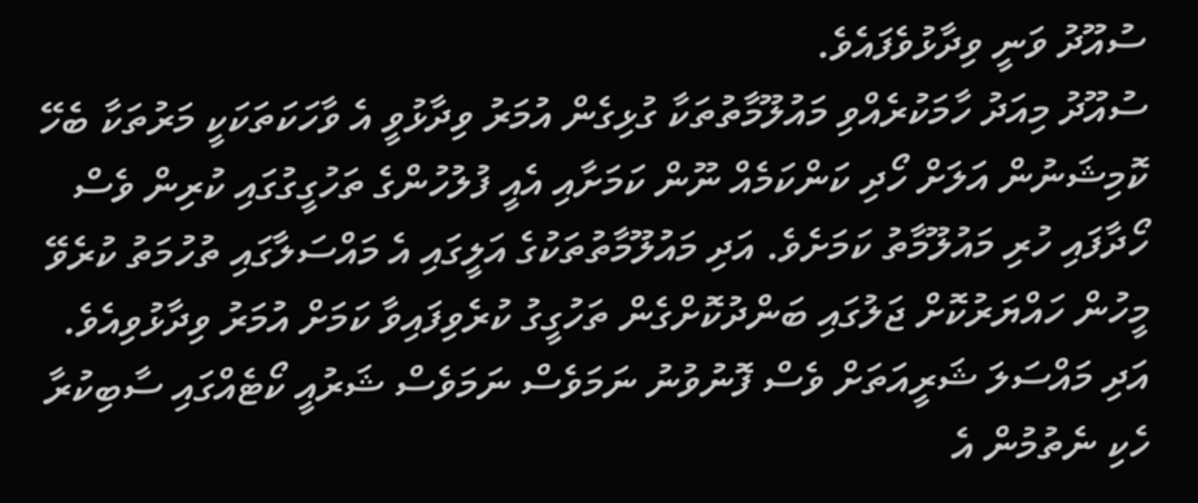ސުއޫދު ވަނީ ވިދާޅުވެފައެވެ.
ސުއޫދު މިއަދު ހާމަކުރެއްވި މައުލޫމާތުތަކާ ގުޅިގެން އުމަރު ވިދާޅުވީ އެ ވާހަކަތަކަކީ މަރުތަކާ ބެހޭ ކޮމިޝަނުން އަލަށް ހޯދި ކަންކަމެއް ނޫން ކަމަށާއި އެއީ ފުލުހުންގެ ތަހުގީގުގައި ކުރިން ވެސް ހޯދާފައި ހުރި މައުލޫމާތު ކަމަށެވެ. އަދި މައުލޫމާތުތަކުގެ އަލީގައި އެ މައްސަލާގައި ތުހުމަތު ކުރެވޭ މީހުން ހައްޔަރުކޮށް ޖަލުގައި ބަންދުކޮށްގެން ތަހުގީގު ކުރެވިފައިވާ ކަމަށް އުމަރު ވިދާޅުވިއެވެ.
އަދި މައްސަލަ ޝަރީއަތަށް ވެސް ފޮނުވުނު ނަމަވެސް ނަމަވެސް ޝަރުއީ ކޯޓެއްގައި ސާބިކުރާ ހެކި ނެތުމުން އެ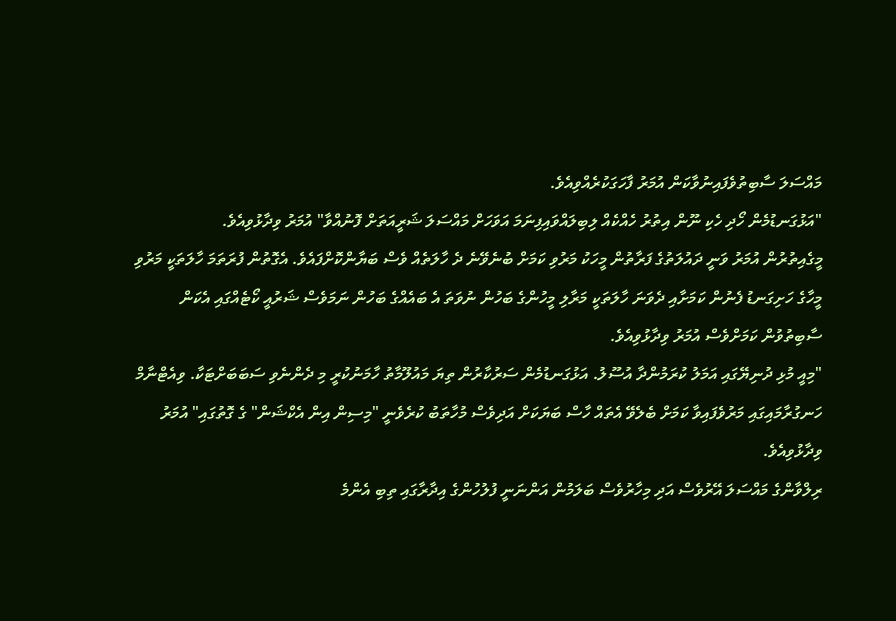މައްސަލަ ސާބިތުވެފައިނުވާކަން އުމަރު ފާހަގަކުރެއްވިއެވެ.
"އަޅުގަނޑުމެން ހޯދި ހެކި ނޫން އިތުރު ހެއްކެއް ލިބިލައްވައިފިނަމަ އަވަހަށް މައްސަލަ ޝަރީއަތަށް ފޮނުއްވާ" އުމަރު ވިދާޅުވިއެވެ.
މީގެއިތުރުން އުމަރު ވަނީ ދައުލަތުގެ ފަރާތުން މީހަކު މަރުވި ކަމަށް ބުނެވޭނެ ދެ ހާލަތެއް ވެސް ބަޔާންކޮށްފައެވެ. އެގޮތުން ފުރަތަމަ ހާލަތަކީ މަރުވި މީހާގެ ހަށިގަނޑު ފެނުން ކަމަށާއި ދެވަނަ ހާލަތަކީ މަރާލި މީހުންގެ ބަހުން ނުވަތަ އެ ބައެއްގެ ބަހުން ނަމަވެސް ޝަރުއީ ކޯޓެއްގައި އެކަން ސާބިތުވުން ކަމަށްވެސް އުމަރު ވިދާޅުވިއެވެ.
"މިއީ މުޅި ދުނިޔޭގައި އަމަލު ކުރަމުންދާ އުސޫލު. އަޅުގަނޑުމެން ސަރުކާރުން ތިޔަ މައުލޫމާތު ހާމަނުކުރީ މި ދެންނެވި ސަބަބަށްޓަކާ. ވިއެޓްނާމް ހަނގުރާމައިގައި މަރުވެފައިވާ ކަމަށް ބެލެވޭ އެތައް ހާސް ބަޔަކަށް އަދިވެސް މުހާތަބު ކުރެވެނީ "މިސިން އިން އެކްޝަން" ގެ ގޮތުގައި" އުމަރު ވިދާޅުވިއެވެ.
ރިލްވާންގެ މައްސަލަ އޭރުވެސް އަދި މިހާރުވެސް ބަލަމުން އަންނަނީ ފުލުހުންގެ އިދާރާގައި ތިބި އެންމެ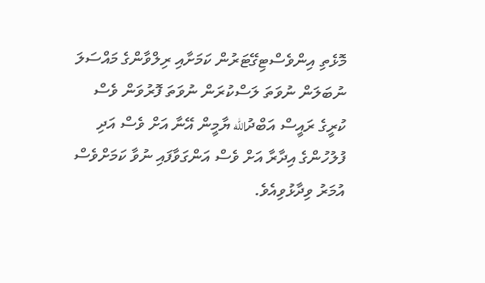މޮޅެތި އިންވެސްޓިގޭޓަރުން ކަމަށާއި ރިލްވާންގެ މައްސަލަ ނުބަލަން ނުވަތަ ލަސްކުރަން ނުވަތަ ފޮރުވަން ވެސް ކުރީގެ ރައީސް އަބްދުالله ޔާމީން އޭނާ އަށް ވެސް އަދި ފުލުހުންގެ އިދާރާ އަށް ވެސް އަންގަވާފައި ނުވާ ކަމަށްވެސް އުމަރު ވިދާޅުވިއެވެ.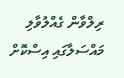ރިލްވާން ގެއްލުވާލި މައްސަލާގައި އިސްކޮށް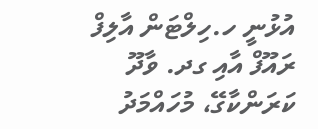އުޅުނީ ހ.ހިލްޓަން އާލިފް ރައޫފް އާއި ގދ. ވާދޫ ކަރަންކާގޭ، މުހައްމަދު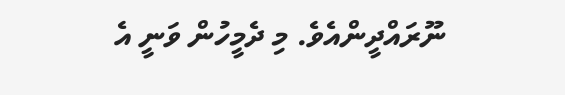ނޫރައްދީންއެވެ. މި ދެމީހުން ވަނީ އެ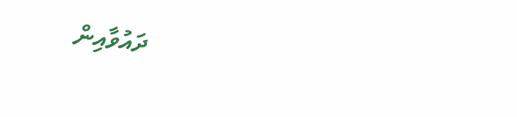ދައުވާއިން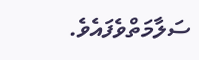ސަލާމަތްވެފައެވެ.